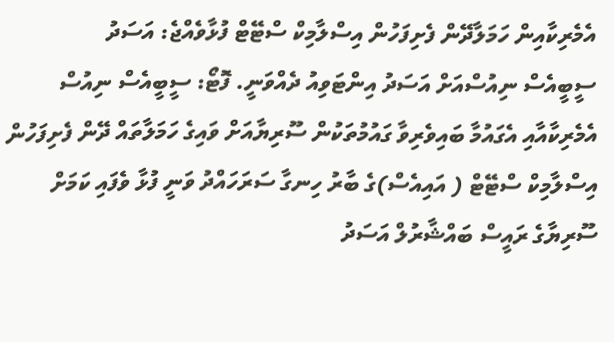އެމެރިކާއިން ހަމަލާދޭން ފެށިފަހުން އިސްލާމިކް ސްޓޭޓް ފުޅާވެއްޖެ: އަސަދު
ސީބީއެސް ނިއުސްއަށް އަސަދު އިންޓަވިއު ދެއްވަނީ. ފޮޓޯ: ސީބީއެސް ނިއުސް
އެމެރިކާއާއި އެގައުމާ ބައިވެރިވާ ގައުމުތަކުން ސޫރިޔާއަށް ވައިގެ ހަމަލާތައް ދޭން ފެށިފަހުން އިސްލާމިކް ސްޓޭޓް ( އައިއެސް)ގެ ބާރު ހިނގާ ސަރަހައްދު ވަނީ ފުޅާ ވެފައި ކަމަށް ސޫރިޔާގެ ރައީސް ބައްޝާރުލް އަސަދު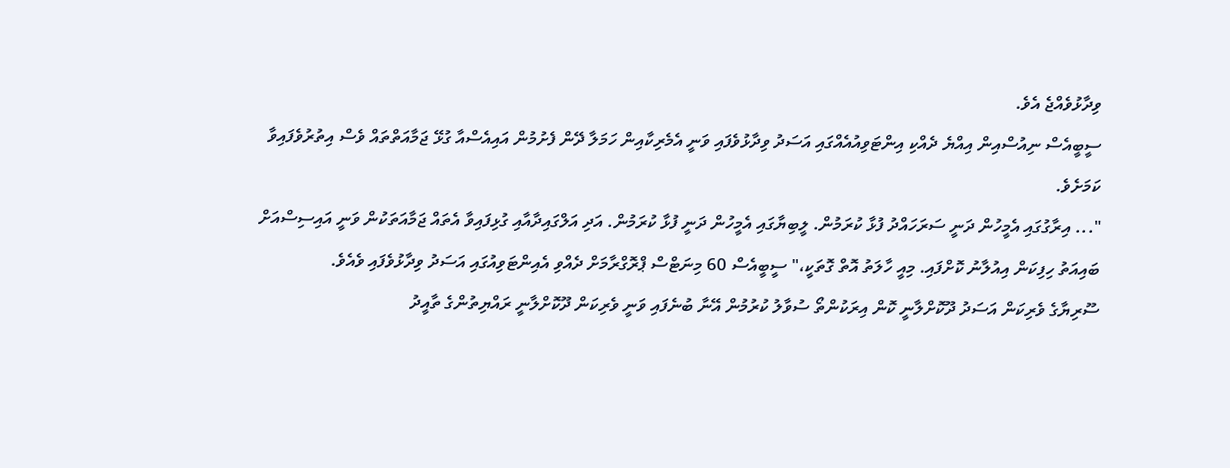ވިދާޅުވެއްޖެ އެވެ.
ސީބީއެސް ނިއުސްއިން އިއްޔެ ދެއްކި އިންޓަވިއުއެއްގައި އަސަދު ވިދާޅުވެފައި ވަނީ އެމެރިކާއިން ހަމަލާ ދޭން ފެށުމުން އައިއެސްއާ ގުޅޭ ޖަމާއަތްތައް ވެސް އިތުރުވެފައިވާ ކަމަށެވެ.
"... އިރާގުގައި އެމީހުން ދަނީ ސަރަހައްދު ފުޅާ ކުރަމުން. ލީބިޔާގައި އެމީހުން ދަނީ ފުޅާ ކުރަމުން. އަދި އަލްގައިދާއާއި ގުޅިފައިވާ އެތައް ޖަމާއަތަކުން ވަނީ އައިސިސްއަށް ބައިއަތު ހިފިކަން އިއުލާނު ކޮށްފައި. މިއީ ހާލަތު އޮތް ގޮތަކީ،" ސީބީއެސް 60 މިނަޓްސް ޕްރޮގްރާމަށް ދެއްވި އެއިންޓަވިއުގައި އަސަދު ވިދާޅުވެފައި ވެއެވެ.
ސޫރިޔާގެ ވެރިކަން އަސަދު ދޫކޮށްލާނީ ކޮން އިރަކުންތޯ ސުވާލު ކުރުމުން އޭނާ ބުނެފައި ވަނީ ވެރިކަން ދޫކޮށްލާނީ ރައްޔިތުންގެ ތާއީދު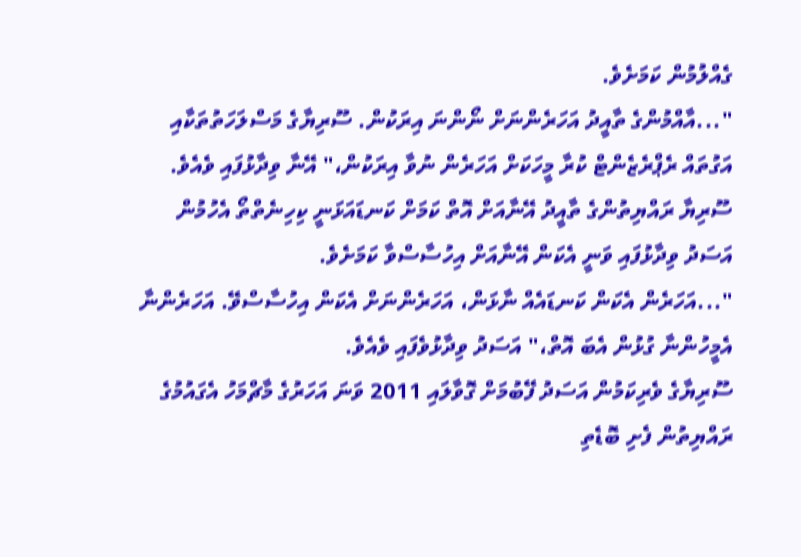ގެއްލުމުން ކަމަށެވެ.
"...އާއްމުންގެ ތާއީދު އަހަރެންނަށް ނޯންނަ އިރަކުން. ސޫރިޔާގެ މަސްލަހަތުތަކާއި އަގުތައް ރެޕްރެޒެންޓް ކުރާ މީހަކަށް އަހަރެން ނުވާ އިރަކުން،" އޭނާ ވިދާޅުފައި ވެއެވެ.
ސޫރިޔާ ރައްޔިތުންގެ ތާއީދު އޭނާއަށް އޮތް ކަމަށް ކަނޑައަޅަނީ ކިހިނެތްތޯ އެހުމުން އަސަދު ވިދާޅުފައި ވަނީ އެކަން އޭނާއަށް އިހުސާސްވާ ކަމަށެވެ.
"...އަހަރެން އެކަން ކަނޑައެއް ނާޅަން، އަހަރެންނަށް އެކަން އިހުސާސްވޭ. އަހަރެންނާ އެމީހުންނާ ގުޅުން އެބަ އޮތް،" އަސަދު ވިދާޅުވެފައި ވެއެވެ.
ސޫރިޔާގެ ވެރިކަމުން އަސަދު ފޭބުމަށް ގޮވާލައި 2011 ވަނަ އަހަރުގެ މާޗްމަހު އެގައުމުގެ ރައްޔިތުން ފެށި ބޮޑެތި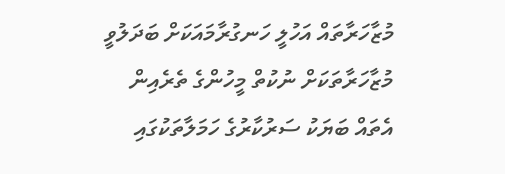މުޒާހަރާތައް އަހުލީ ހަނގުރާމައަކަށް ބަދަލުވީ މުޒާހަރާތަކަށް ނުކުތް މީހުންގެ ތެރެއިން އެތައް ބަޔަކު ސަރުކާރުގެ ހަމަލާތަކުގައި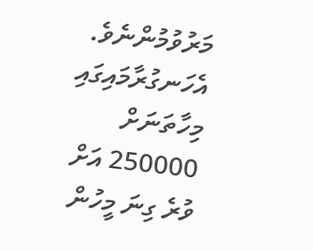މަރުވުމުންނެވެ. އެހަނގުރާމައިގައި މިހާތަނަށް 250000 އަށް ވުރެ ގިނަ މީހުން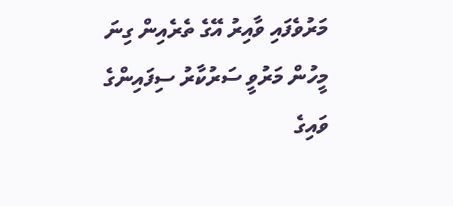މަރުވެފައި ވާއިރު އޭގެ ތެރެއިން ގިނަ މީހުން މަރުވީ ސަރުކާރު ސިފައިންގެ ވައިގެ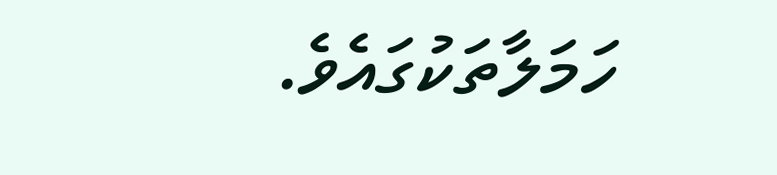ހަމަލާތަކުގައެވެ.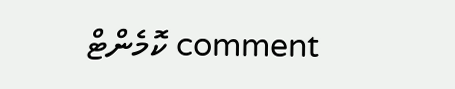comment ކޮމެންޓް